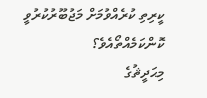ކީރިތި ކުރެއްވުމަށް މަޖުބޫރުކުރުވީ ކޮންކަމެއްތޯއެވެ؟
މިޙަދީޘުގެ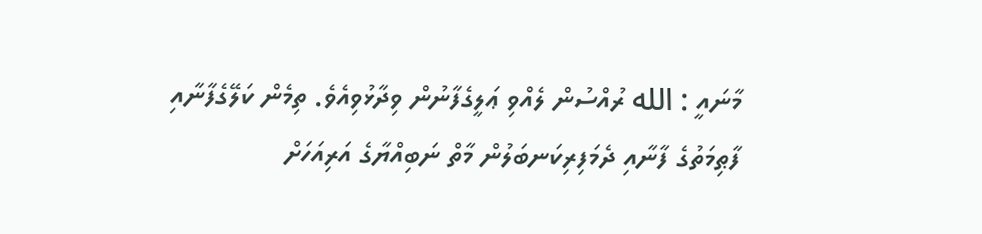މާނައީ : الله ރުއްސުން ލެއްވި ޢަލީގެފާނުން ވިދާޅުވިއެވެ. ތިމެން ކަލޭގެފާނާއި ފާޠިމަތުގެ ފާނާއި ދެމަފިރިކަނބަލުން މާތް ނަބިއްޔާގެ އަރިއަހަށް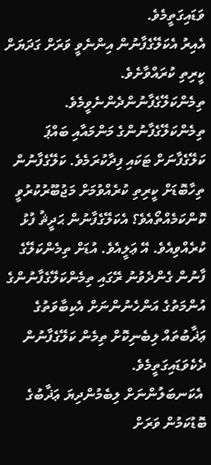ވަޑައިގަތީމެވެ.
އެއިރު އެކަލޭގެފާނުން އިންނެވީ ވަރަށް ގަދަޔަށް ކީރިތި ކުރައްވާށެވެ. ތިމެންކަލޭގެފާނުންދެންނެވީމެވެ. ތިމެންކަލޭގެފާނުންގެ މަންމައާއި ބައްޕަ ކަލޭގެފާނަށް ޓަކައި ފިދާކުރަމެވެ. ކަލޭގެފާނުން ތިހާބޮޑަށް ކީރިތި ކުރެއްވުމަށް މަޖުބޫރުކުރުވީ ކޮންކަމެއްތޯއެވެ؟ އެކަލޭގެފާނުން ޙަދީޘު ފުޅު ކުރެއްވިއެވެ. އޭ ޢަލީއެވެ. އުޑަށް ތިމެންކަލޭގެ ފާނުން ގެންދެވުނު ރޭގައި ތިމެންކަލޭގެފާނުންގެ އުންމަތުގެ އަންހެނުންނަށް އެކިބާވަތުގެ ޢަޛާބުތައް ލިބެނިކޮށް ތިމެން ކަލޭގެފާނުން ދެކެވަޑައިގަތީމެވެ.
 އެކަނބަލުންނަށް ލިބެމުންދިޔަ ޢަޛާބުގެ ބޮޑުކަމުން ވަރަށް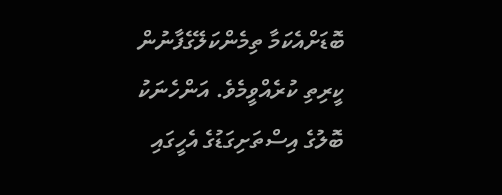ބޮޑަށްއެކަމާ ތިމެންކަލޭގެފާނުން ކީރިތި ކުރެއްވީމެވެ. އަންހެނަކު ބޮލުގެ އިސްތަށިގަޑުގެ އެހީގައި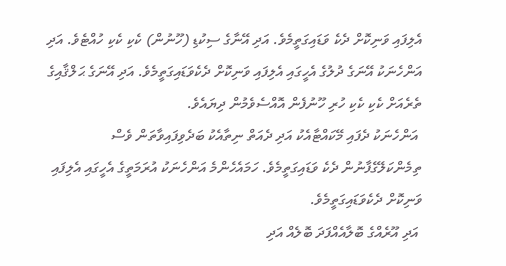އެލިފައި ވަނިކޮށް ދެކެ ވަޑައިގަތީމެވެ. އަދި އޭނާގެ ސިކުޑި (ހޫނުން) ކެކި ކެކި ހުއްޓެވެ. އަދި އަންހެނަކު އޭނަގެ ދުލުގެ އެހީގައި އެލިފައި ވަނިކޮށް ދެކެވަޑައިގަތީމެވެ. އަދި އޭނަގެ ޙަލްޤާއިގެ ތެރެއަށް ކެކި ކެކި ހުރި ހޫނުފެން އޮއްސެވެމުން ދިޔައެވެ.
 އަންހެނަކު ދެފައި މޭކައްޓާއެކު އަދި ދެއަތް ނިތާއެކު ބަދެވިފައިވާތަން ވެސް ތިމެންކަލޭގެފާނުން ދެކެ ވަޑައިގަތީމެވެ. ހަމައެހެންމެ އަންހެނަކު އުރަމަތީގެ އެހީގައި އެލިފައި ވަނިކޮށް ދެކެވަޑައިގަތީމެވެ.
 އަދި އޫރެއްގެ ބޮލާއެއްފަދަ ބޮލެއް އަދި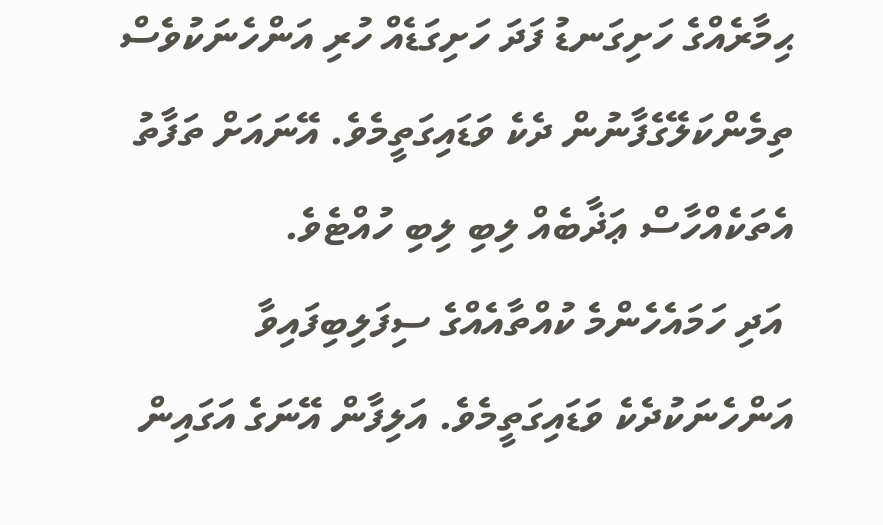ޙިމާރެއްގެ ހަށިގަނޑު ފަދަ ހަށިގަޑެއް ހުރި އަންހެނަކުވެސް ތިމެންކަލޭގެފާނުން ދެކެ ވަޑައިގަތީމެވެ. އޭނައަށް ތަފާތު އެތަކެއްހާސް ޢަޛާބެއް ލިބި ލިބި ހުއްޓެވެ.
 އަދި ހަމައެހެންމެ ކުއްތާއެއްގެ ސިފަލިބިފައިވާ އަންހެނަކުދެކެ ވަޑައިގަތީމެވެ. އަލިފާން އޭނަގެ އަގައިން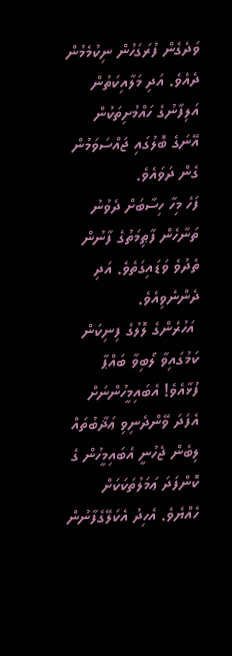ވަދެގެން ފުރަގަހުން ނިކުމެމުން ދެއެވެ. އަދި މަލާއިކަތުން އަލިފާނުގެ ހައްމުށިތަކުން އޭނަގެ ބޮލުގައި ޖައްސަވަމުން ގެން ދަވައެވެ.
ފަހެ މިހާ ހިސާބަށް ދެވުނު ތަނާހެން ފާޠިމަތުގެ ފާނުން ތެދުވެ ވަޑައިގަތެވެ. އަދި ދެންނެވިއެވެ.
 އަހުރެންގެ ލޮލުގެ ފިނިކަން ކަމުގައިވާ ލޯބިވާ ބައްޕާ ފުޅާއެވެ! އެބައިމީހުންނަށް އެފަދަ ވޭންދެނިވި ޢަޛާބުތައް ލިބެން ޖެހުނީ އެބައިމީހުން ގެ ކޮންފަދަ ޢަމަލުތަކަކަށް ހެއްޔެވެ. އެހިދު އެކަލޭގެފާނުން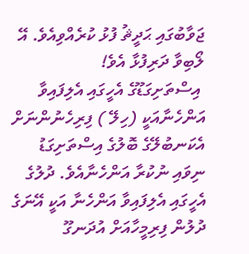ޖަވާބުގައި ޙަދީޘު ފުޅު ކުރެއްވިއެވެ. އޭ ލޯބިވާ ދަރިފުޅާ އެވެ!
 އިސްތަށިގަޑޫގެ އެހީގައި އެލިފައިވާ އަންހެނާއަކީ (ހިލޭ ) ފިރިހެނުންނަށް އެކަނބުލޭގެ ބޮލުގެ އިސްތަށިގަޑު ނިވައި ނުކުރާ އަންހެނާއެވެ. ދުލުގެ އެހީގައި އެލިފައިވާ އަންހެނާ އަކީ އޭނަގެ ދުލުން ފިރިމީހާއަށް އުދަނގޫ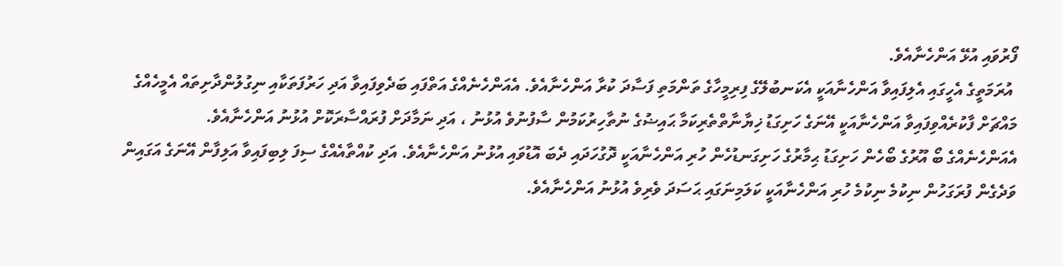ފޯރުވައި އުޅޭ އަންހެނާއެވެ.
 އުރަމަތީގެ އެހީގައި އެލިފައިވާ އަންހެނާއަކީ އެކަނބުލޭގެ ފިރިމީހާގެ ތަންމަތި ފަސާދަ ކުރާ އަންހެނާއެވެ. އެއަންހެނެއްގެ އަތްފައި ބަދެވިފައިވާ އަދި ހަރުފަތަކާއި ނިގުލުންދާށިތައް އެމީހެއްގެ މައްޗަށް ފާކުރެއްވިފައިވާ އަންހެނާއަކީ އޭނަގެ ހަށިގަޑު ޚިޔާނާތްތެރިކަމާ ޙައިޟުގެ ނުތާހިރުކަމުން ސާފުނުވެ އުޅުނު ، އަދި ނަމާދަށް ފުރައްސާރަކޮށް އުޅުނު އަންހެނާއެވެ.
އެއަންހެނެއްގެ ބޯ އޫރުގެ ބޯހެން ހަށިގަޑު ޙިމާރުގެ ހަށިގަނޑުހެން ހުރި އަންހެނާއަކީ ދޮގުހަދައި ދެބަ އޮޑުވައި އުޅުނު އަންހެނާއެވެ. އަދި ކުއްތާއެއްގެ ސިފަ ލިބިފައިވާ އަލިފާން އޭނަގެ އަގައިން ވަދެގެން ފުރަގަހުން ނިކުމެ ނިކުމެ ހުރި އަންހެނާއަކީ ކަލަމިނަގައި ޙަސަދަ ވެރިވެ އުޅުނު އަންހެނާއެވެ.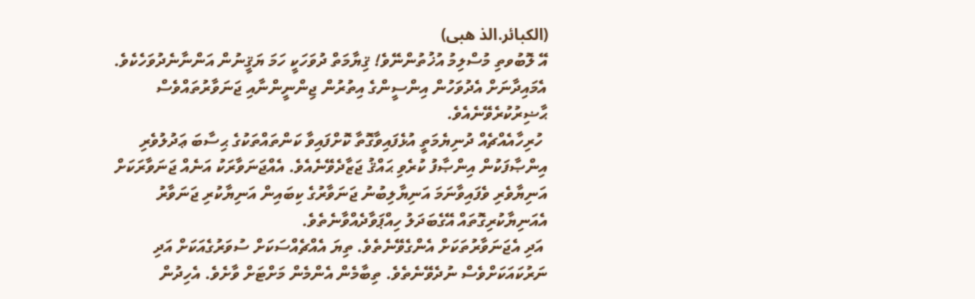(الكبائر.الذ هبى)
އޭ ލޮބުވތި މުސްލިމު އުޚުތުންނޭވެ! ޤިޔާމަތް ދުވަހަކީ ހަމަ ޔަޤީނުން އަންނާނެދުވަހެކެވެ. އެމައިދާނަށް އެދުވަހުން އިންސީންގެ އިތުރުން ޖިންނީންނާއި ޖަނަވާރުތައްވެސް ޙާޟިރުކުރެވޭނެއެވެ.
 ހުރިހާއެއްޗެއް ދުނިޔެމަތީ އުޅެފައިވާގޮތާ ކޮށްފައިވާ ކަންތައްތަކުގެ ޙިސާބަ ޢަދުލުވެރި އިންޞާފަކުން އިންޞާފު ކުރެވި ޙައްޤު ޖަޒާދެވޭނެއެވެ. އެއްޖަނަވާރަކު އަނެއް ޖަނަވާރަކަށް އަނިޔާވެރި ވެފައިވާނަމަ އަނިޔާލިބުނު ޖަނަވާރުގެ ކިބައިން އަނިޔާކުރި ޖަނަވާރު އެއަނިޔާކުރިގޮތައް އޭގެބަދަލު ހިއްޕަވާދެއްވާނެތެވެ.
 އަދި އެޖަނަވާރުތަކަށް އެންގެވޭނެތެވެ. ތިޔަ އެއްޗެއްސަކަށް ސުވަރުގެއަކަށް އަދި ނަރުކައަކަށްވެސް ނުދެވޭނެތެވެ. ތިބާމެން އެންމެން މަށްޓަށް ވާށެވެ. އެހިދުން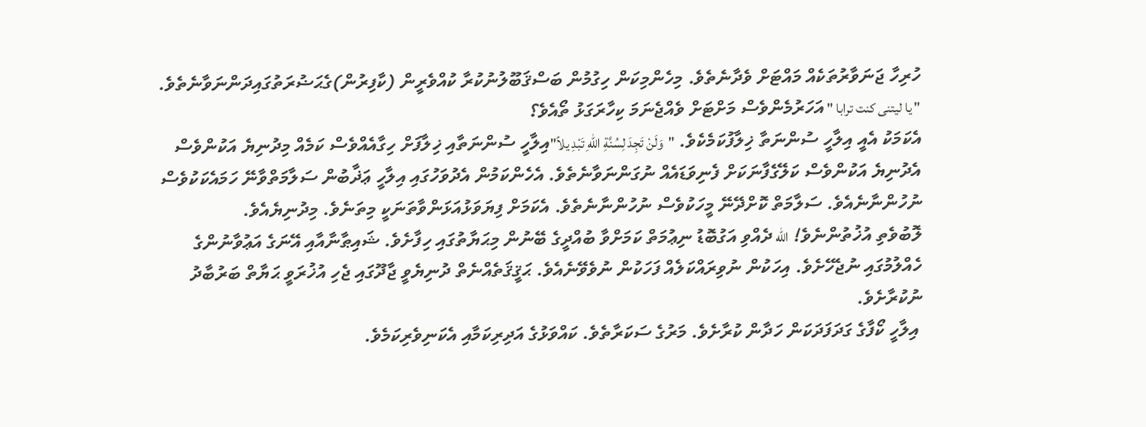ހުރިހާ ޖަނަވާރުތަކެއް މައްޓަށް ވެދާނެތެވެ. މިހެންމިކަން ހިގުމުން ބަސްޤަބޫލުނުކުރާ ކުއްވެރީން (ކާފިރުން)ގެޙަޟުރަތުގައިދަންނަވާނެތެވެ. " يا ليتنى كنت ترابا " އަހަރުމެންވެސް މަށްޓަށް ވެއްޖެނަމަ ކިހާރަގަޅު ތޯއެވެ؟
އެކަމަކު އެއީ އިލާހީ ސުންނަތާ ޚިލާފުކަމެކެވެ. "وَلَنْ تَجِدَ لِسُنَّةِ اللهِ تَبْدِ يلاً"އިލާހީ ސުންނަތާއި ޚިލާފަށް ހިގާއެއްވެސް ކަމެއް މިދުނިޔެ އަކުންވެސް އެދުނިޔެ އަކުންވެސް ކަލޭގެފާނަކަށް ފެނިވަޑައެއް ނުގަންނަވާނެތެވެ. އެހެންކަމުން އެދުވަހުގައި އިލާހީ ޢަޛާބުން ސަލާމަތްވާނޭ ހަމައެކަކުވެސް ނުހުންނާނެއެވެ. ސަލާމަތް ކޮށްދޭނޭ މީހަކުވެސް ނުހުންނާނެތެވެ. އެކަމަށް ފިޔަވަޅުއަޅަންވާތަނަކީ މިތަނެވެ. މިދުނިޔެއެވެ.
ލޮބުވެތި އުޚުތުންނެވެ! الله ދެއްވި އަގުބޮޑު ނިޢުމަތް ކަމަށްވާ ބުއްދީގެ ބޭނުން މިޙަޔާތުގައި ހިފާށެވެ. ޝައިޠާނާއާއި އޭނަގެ އަޢުވާނުންގެ ހެއްލުމުގައި ނުޖެހޭށެވެ. އިހަކުން ނުވިރައްކަލެއް ފަހަކުން ނުވެވޭނެއެވެ. ޙަޤީޤަތެއްނެތް ދުނިޔެވީ ޖާދޫގައި ޖެހި އުޚުރަވީ ޙަޔާތް ބަރުބާދު ނުކުރާށެވެ.
 އިލާހީ ކޯފާގެ ގަދަފަދަކަން ހަދާން ކުރާށެވެ. މަރުގެ ސަކަރާތެވެ. ކައްވަޅުގެ އަދިރިކަމާއި އެކަނިވެރިކަމެވެ.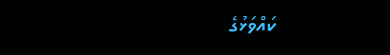ކައްވަޅުގެ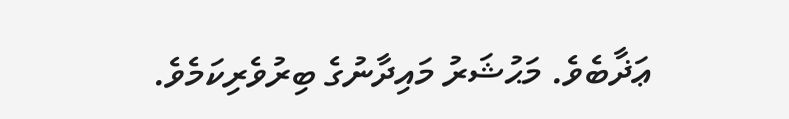ޢަޛާބެވެ. މަޙުޝަރު މައިދާނުގެ ބިރުވެރިކަމެވެ.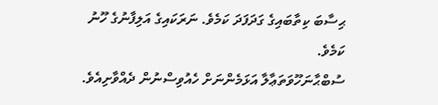ޙިސާބަ ކިތާބައިގެ ގަދަފަދަ ކަމެވެ. ނަރަކައިގެ އަލިފާނުގެ ހޫނު ކަމެވެ.
ސުބްޙާނަހޫވަތަޢާލާ އަޅަމެންނަށް ހެއުވިސްނުން ދެއްވާށިއެވެ.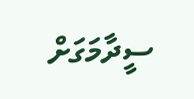ސީދާމަގަށް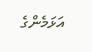އަޅަމެންގެ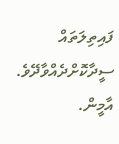ފައިތިލަތައް ސީދާކޮށްދެއްވާދޭވެ. އާމީން.